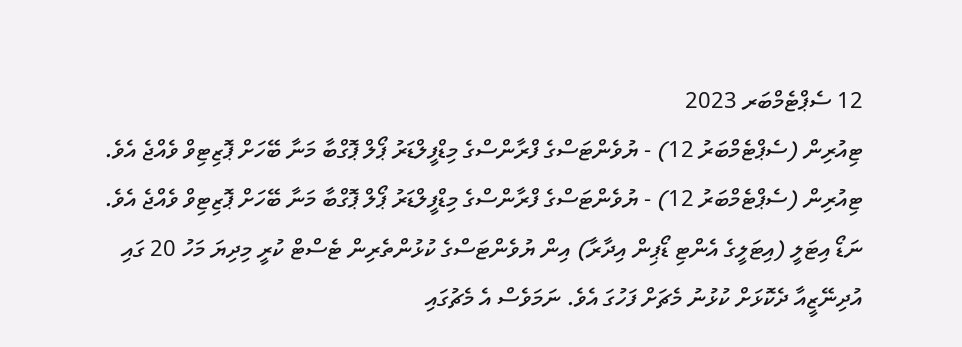12 ސެޕްޓެމްބަރ 2023
ޓިއުރިން (ސެޕްޓެމްބަރު 12) - ޔުވެންޓަސްގެ ފްރާންސްގެ މިޑްފީލްޑަރު ޕޯލް ޕޮގްބާ މަނާ ބޭހަށް ޕޮޒިޓިވް ވެއްޖެ އެވެ.
ޓިއުރިން (ސެޕްޓެމްބަރު 12) - ޔުވެންޓަސްގެ ފްރާންސްގެ މިޑްފީލްޑަރު ޕޯލް ޕޮގްބާ މަނާ ބޭހަށް ޕޮޒިޓިވް ވެއްޖެ އެވެ.
ނަޑޯ އިޓަލީ (އިޓަލީގެ އެންޓި ޑޯޕިން އިދާރާ) އިން ޔުވެންޓަސްގެ ކުޅުންތެރިން ޓެސްޓް ކުރީ މިދިޔަ މަހު 20 ގައި އުދިނޭޒީއާ ދެކޮޅަށް ކުޅުނު މެޗަށް ފަހުގަ އެވެ. ނަމަވެސް އެ މެޗުގައި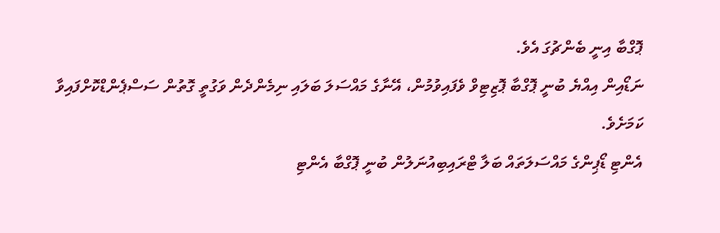ޕޮގްބާ އިނީ ބެންޗުގަ އެވެ.
ނަޑޯއިން އިއްޔެ ބުނީ ޕޮގްބާ ޕޮޒިޓިވް ވެފައިވުމުން، އޭނާގެ މައްސަލަ ބަލައި ނިމެންދެން ވަގުތީ ގޮތުން ސަސްޕެންޑްކޮށްފައިވާ ކަމަށެވެ.
އެންޓި ޑޯޕިންގެ މައްސަލަތައް ބަލާ ޓްރައިބިއުނަލުން ބުނީ ޕޮގްބާ އެންޓި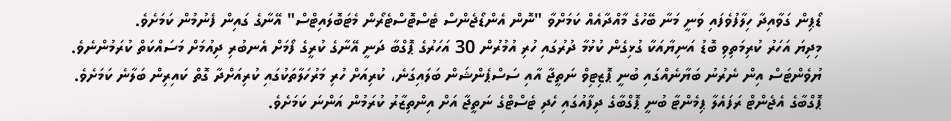ޑޯޕިން ގަވާއިދާ ހިލާފުވެފައި ވަނީ މަނާ ބޭހުގެ މާއްދާއެއް ކަމަށްވާ "ނޮން އެންޑޯޖެންސް ޓެސްޓޮސްޓެރޯން މެޓަބޮލައިޓްސް" އޭނާގެ ގައިން ފެނުމުން ކަމަށެވެ.
މިދިޔަ އަހަރު ކުރިމަތިވި ބޮޑު އަނިޔާއަކާ ގުޅިގެން ކުޅުމާ ދުރުގައި ހުރި އުމުރުން 30 އަހަރުގެ ޕޮގްބާ ދަނީ އޭނާގެ ކުރީގެ ފޯމަށް އެނބުރި ދިއުމަށް މަސައްކަތް ކުރަމުންނެވެ.
ޔުވެންޓަސް އިން ނެރުނު ބަޔާނެއްގައި ބުނީ ޕޮޒިޓިވް ނަތީޖާ އާއި ސަސްޕެންޝަން ބަލައިގަނެ، ކުރިއަށް ހުރި މަރުހަލާތަކުގައި ކުރިއަށްދާ ގޮތް ކައިރިން ބަލާނެ ކަމަށެވެ.
ޕޮގްބާގެ އެޖެންޓް ރަފައެލާ ޕިމެންޓާ ބުނީ ޕޮގްބާގެ ދިފާއުގައި ހެދި ޓެސްޓްގެ ނަތީޖާ އަށް އިންތިޒާރު ކުރަމުން އަންނަ ކަމަށެވެ.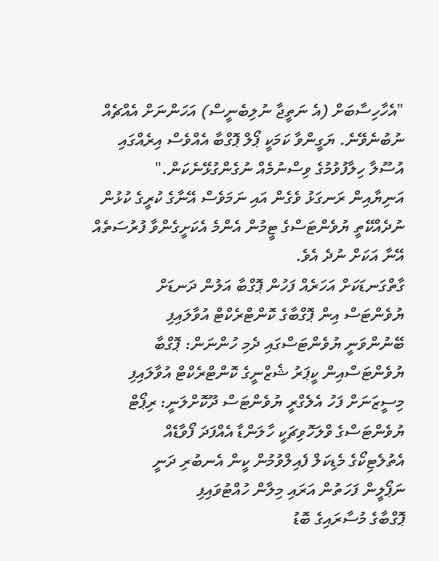"އެހާހިސާބަށް (އެ ނަތީޖާ ނުލިބެނީސް) އަހަންނަށް އެއްޗެއް ނުބުނެވޭނެ. ޔަގީންވާ ކަމަކީ ޕޯލް ޕޮގްބާ އެއްވެސް އިރެއްގައި އުސޫލާ ހިލާފުވުމުގެ ވިސްނުމެއް ނުގެންގުޅޭނެކަން."
އަނިޔާއިން ރަނގަޅު ވެގެން އައި ނަމަވެސް އޭނާގެ ކުރީގެ ކުޅުން ނުދެއްކޭތީ ޔުވެންޓަސްގެ ޓީމުން އެންމެ އެކަށީގެންވާ ފުރުސަތެއް އޭނާ އަކަށް ނުދެ އެވެ.
ގާތްގަނޑަކަށް އަހަރެއް ފަހުން ޕޮގްބާ އަލުން ދަނޑަށް
ޔުވެންޓަސް އިން ޕޮގްބާގެ ކޮންޓްރެކްޓް އުވާލައިފި
ބޭނުންވަނީ ޔުވެންޓަސްގައި ދެމި ހުންނަން: ޕޮގްބާ
ޔުވެންޓަސްއިން ކީޕަރު ޝެޒްނީގެ ކޮންޓްރެކްޓް އުވާލައިފި
މިސީޒަނަށް ފަހު އެލެގްރީ ޔުވެންޓަސް ދޫކޮށްލަނީ: ރިޕޯޓް
ޔުވެންޓަސްގެ ވްލަހޮވިޗަކީ ހާލަންޑާ އެއްފަދަ ފޯވާޑެއް
އެތުލެޓިކޯގެ މެޑިކަލް ފެއިލްވުމުން ކީން އެނބުރި ދަނީ
ނަޕޯލީން ފަހަތުން އަރައި މިލާން ހުއްޓުވައިފި
ޕޮގްބާގެ މުސާރައިގެ ބޮޑު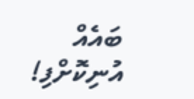ބައެއް އުނިކޮށްފި!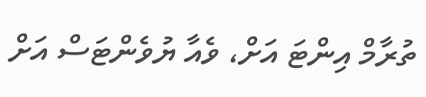ތުރާމް އިންޓަ އަށް، ވެއާ ޔުވެންޓަސް އަށް